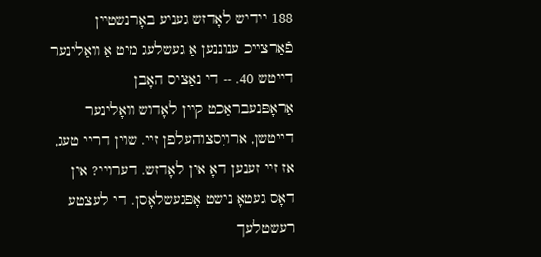188 יידיש לאָדזש געניע באָרנשטײן פֿאַרצייכ ענוננען אַ געשלעג מיט אַ װאַלינער דייטש 40. -- די נאַציס האָבן אַראָפּנעבראַכט קיין לאָדוש װאָלינער דייטשן, ארויִסצוהעלפן זיי. שוין דריי טעג, אז זיי זענען דאָ אין לאָדזש. דערויי? אין דאָס געטאָ נישט אָפּגעשלאָסן. די לעצטע רעשטלעך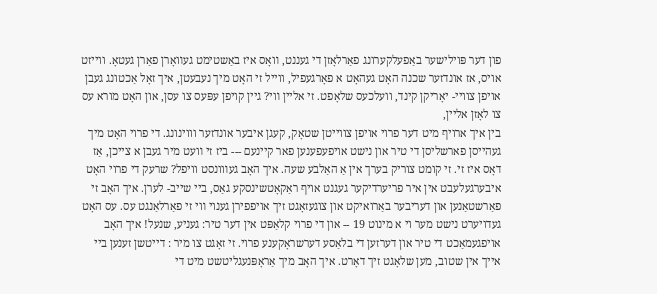פון דער פּוילישער באַפעלקערונג פאַרלאָזן די געננט, װאָס איז באַשטימט געװאָרן פאַרן געטאָ. ווייזט אויס, אז אונדזער שכנה האָט געהאָט א פאָרגעפיל, ווייל זי האָט מיך נעבעטן, איך זאָל אַכטונג געבן אויפן צוויי- יאָריקן קינד, וועלכעס שלאָפט. זי אליין װי? גיין קויפן עפּעס צו עסן, און האָט מורא עס צו לאָזן אליין,
בין איך ארויף מיט דער פרוי אויפן צווייטן שטאָק, קעגן איבער אונדזער וווינונג. די פרוי האָט מיך געהייסן פארשליסן די טיר און נישט אויפעפענען פאר קיינעם --- ביז זי װעט מיר געבן א צייכן, אַז דאָס איז זי. זי קומט צוריק בערך אין אַ האַלבע שעה. איך האָב געװונסט וויפל? שרעק די פרוי האָט איבערגעלעבט אין איר פריערדיקער געגנט אויף ראַקאָטשינסקע גאַס, ביי שייב- לערן. איך האָב זי פאַרשטאַנען און דעריבער באַרואיקט און צוגעזאָגט זיך אויפפירן גענוי װי זי פאַרלאַנגט עס. עס האָט געדויערט נישט מער וי א מינוט 19 -- און די פרוי קלאַפּט אין דער טיר: געניע, שנעל! איך האָב אויפגעמאַכט די טיר און דערזען די בלאַסע דערשראָקענע פרוי. זי זאָגט צו מיר : דייטשן זענען ביי אייך אין שטוב, מען שלאָגט זיך דאָרט. איך האָב מיך אַראָפּנעגליטשט מיט די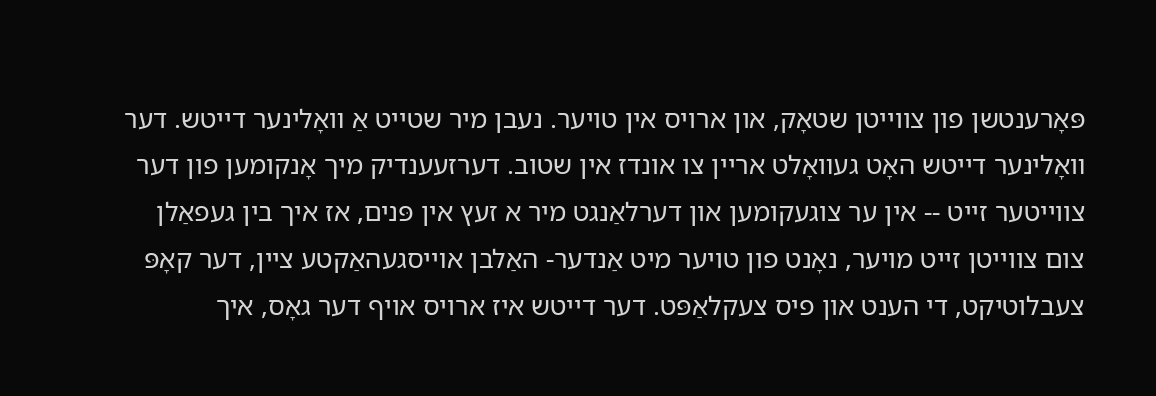פּאָרענטשן פון צווייטן שטאָק, און ארויס אין טויער. נעבן מיר שטייט אַ װאָלינער דייטש. דער װאָלינער דייטש האָט געװאָלט אריין צו אונדז אין שטוב. דערזעענדיק מיך אָנקומען פון דער צווייטער זייט -- אין ער צוגעקומען און דערלאַנגט מיר א זעץ אין פּנים, אז איך בין געפאַלן צום צווייטן זייט מויער, נאָנט פון טויער מיט אַנדער- האַלבן אױיסגעהאַקטע ציין, דער קאָפּ צעבלוטיקט, די הענט און פיס צעקלאַפּט. דער דייטש איז ארויס אויף דער גאָס, איך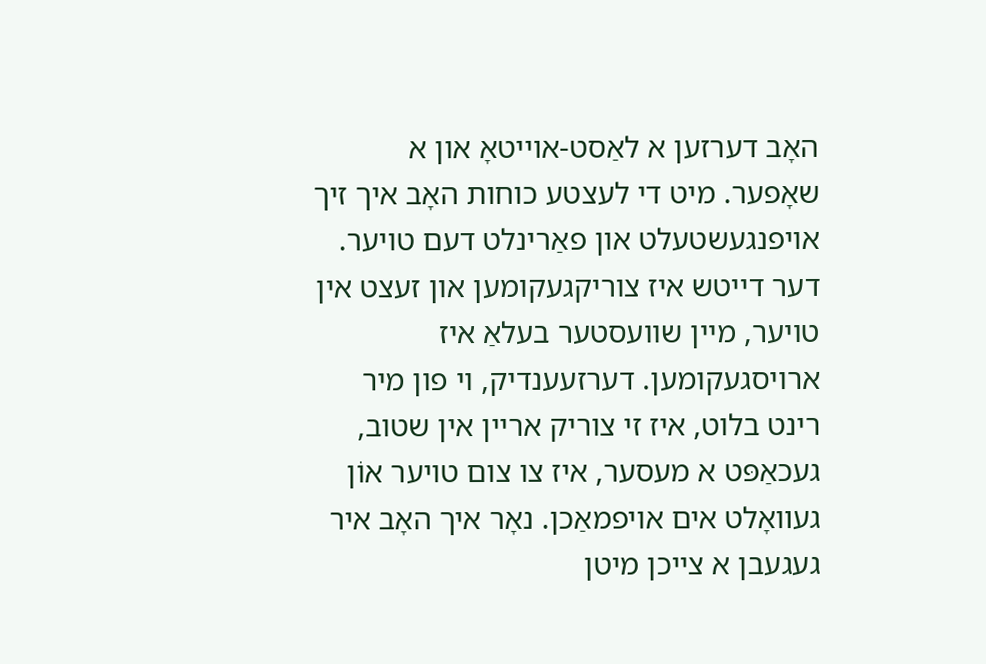האָב דערזען א לאַסט-אױיטאָ און א שאָפער. מיט די לעצטע כוחות האָב איך זיך אויפנגעשטעלט און פאַרינלט דעם טויער. דער דייטש איז צוריקגעקומען און זעצט אין טויער, מיין שוועסטער בעלאַ איז ארויסגעקומען. דערזעענדיק, וי פון מיר רינט בלוט, איז זי צוריק אריין אין שטוב, געכאַפּט א מעסער, איז צו צום טויער אוֹן געװאָלט אים אויפמאַכן. נאָר איך האָב איר געגעבן א צייכן מיטן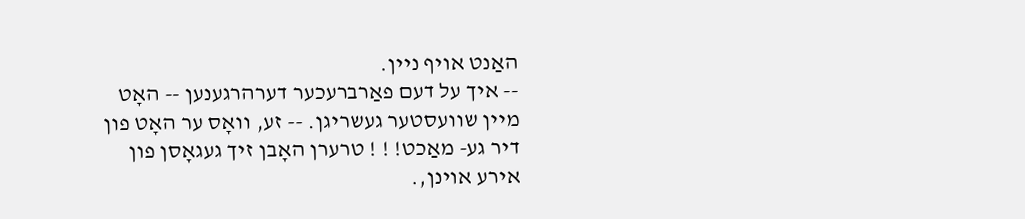האַנט אויף ניין.
-- איך על דעם פאַרברעכער דערהרגענען -- האָט מיין שוועסטער געשריגן. -- זע, װאָס ער האָט פון דיר גע- מאַכט! ! ! טרערן האָבן זיך געגאָסן פון אירע אוינן,.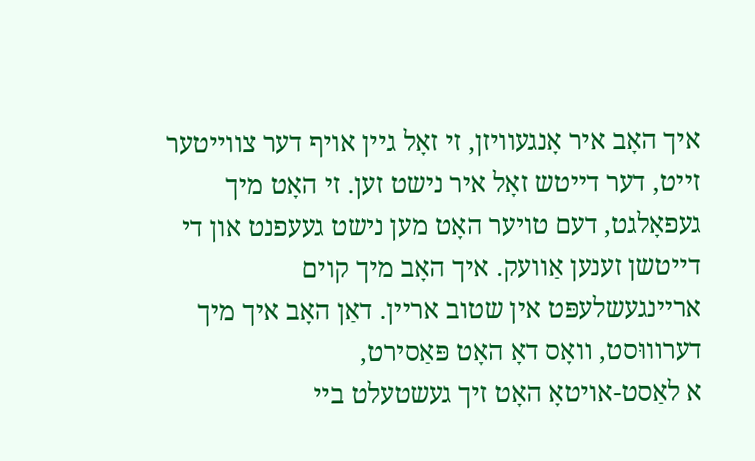איך האָב איר אָנגעוויזן, זי זאָל גיין אויף דער צווייטער זייט, דער דייטש זאָל איר נישט זען. זי האָט מיך געפאָלגט, דעם טויער האָט מען נישט געעפנט און די דייטשן זענען אַװעק. איך האָב מיך קוים אריינגעשלעפּט אין שטוב אריין. דאַן האָב איך מיך דערװוּסט, װאָס דאָ האָט פּאַסירט,
א לאַסט-אױטאָ האָט זיך געשטעלט ביי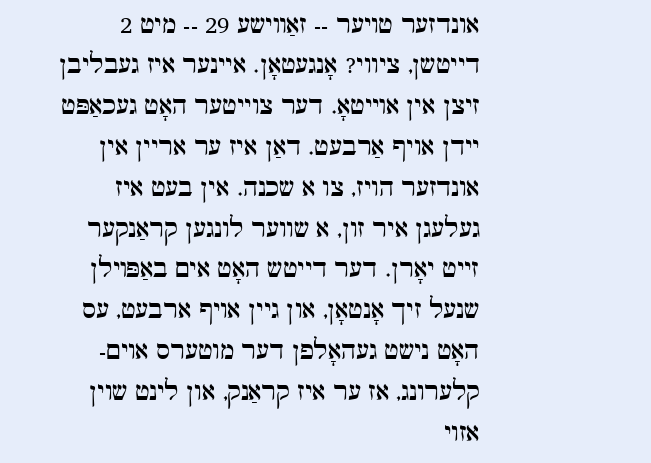אונדזער טויער -- זאַװישע 29 -- מיט 2 דייטשן, ציווי? אָנגעטאָן. איינער איז געבליבן זיצן אין אױיטאָ. דער צוייטער האָט געכאַפּט יידן אויף אַרבעט. דאַן איז ער אריין אין אונדזער הויז, צו א שכנה. אין בעט איז געלעגן איר זון, א שווער לונגען קראַנקער זייט יאָרן. דער דייטש האָט אים באַפּױלן שנעל זיך אָנטאָן, און גיין אויף ארבעט, עס האָט נישט געהאָלפן דער מוטערס אוים- קלערונג, אז ער איז קראַנק, און לינט שוין אזוי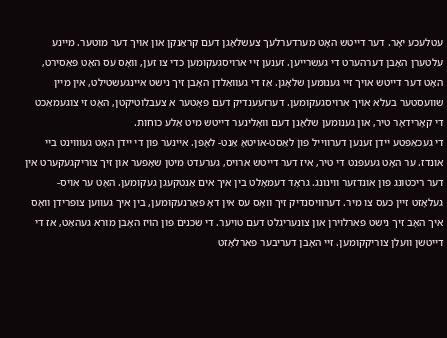עטלעכע יאָר. דער דייטש האָט מערדערלעך צעשלאָגן דעם קראַנקן און אויך דער מוטער. מיינע עלטערן האָבן דערהערט די געשרייען. זענען זיי ארויסגעקומען כדי צו זען, װאָס עס האָט פּאַסירט, האָט דער דייטש אויך זיי גענומען שלאָגן. אַז די געװאַלדן האָבן זיך נישט איינגעשטילט, אין מיין שוועסטער בעלא אויך ארויסגעקומען. דערזעענדיק דעם פאָטער א צעבלוטיקטן, האָט זי צוגעמאַכט די קאָרידאָר טיר, און גענומען שלאָנן דעם װאָלינער דייטש מיט אַלע כוחות.
די געכאַפּטע יידן זענען דערווייל פון לאַסט-אויטאָ אַנט- לאָפּן. איינער פון די יידן האָט געװוינט ביי אונדז. ער האָט געעפנט די טיר, איז דער דייטש ארויס, גערעדט מיטן שאָפער און זיך צוריקגעקערט אין דער ריכטונג פון אונדזער ווינונג. גראָד דעמאָלט בין איך אים אַנטקעגן געקומען. האָט ער אויס- געלאָזט זיין כעס צו מיר. דערוויסנדיק זיך װאָס עס אין דאָ פאַרנעקומען, בין איך געווען צופרידן װאָס איך האָב זיך נישט פארלוירן און צונעריגלט דעם טויער. די שכנים פון הוֹיז האָבן מורא געהאַט, אז די דייטשן וועלן צוריקקומען. זיי האָבן דעריבער פארלאָזט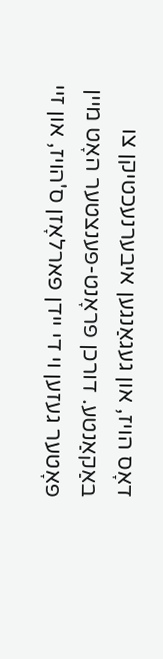דאָס הויז, און געגאַנגען איבערנעכטיקן צו באַקאַנטע. דורכן פראָנט-פענצטער האָט מיין פאָטער געזען וי די יידן פארלאָזן ס'הויז, און זיי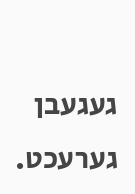געגעבן גערעכט.